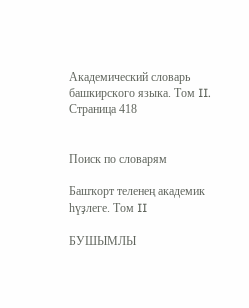Академический словарь башкирского языка. Том II. Страница 418


Поиск по словарям

Башҡорт теленең академик һүҙлеге. Том II

БУШЫМЛЫ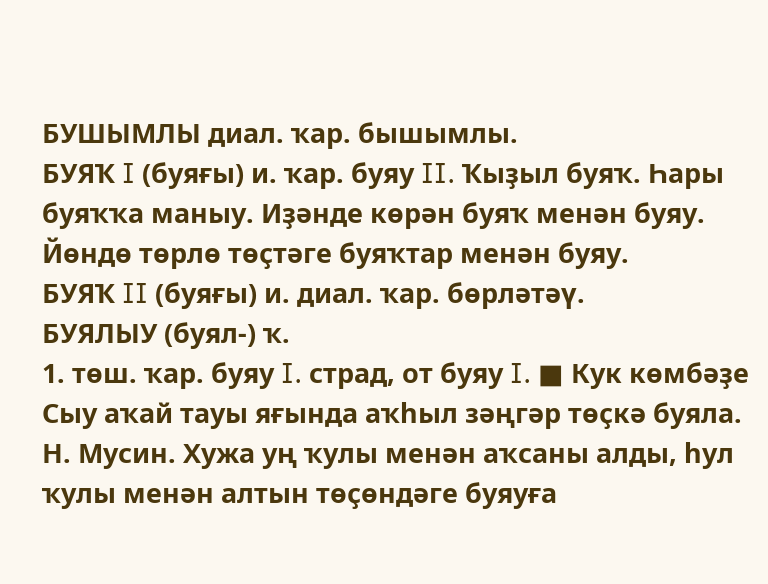БУШЫМЛЫ диал. ҡар. бышымлы.
БУЯҠ I (буяғы) и. ҡар. буяу II. Ҡыҙыл буяҡ. Һары буяҡҡа маныу. Иҙәнде көрән буяҡ менән буяу. Йөндө төрлө төҫтәге буяҡтар менән буяу.
БУЯҠ II (буяғы) и. диал. ҡар. бөрләтәү.
БУЯЛЫУ (буял-) ҡ.
1. төш. ҡар. буяу I. страд, от буяу I. ■ Кук көмбәҙе Сыу аҡай тауы яғында аҡһыл зәңгәр төҫкә буяла. Н. Мусин. Хужа уң ҡулы менән аҡсаны алды, һул ҡулы менән алтын төҫөндәге буяуға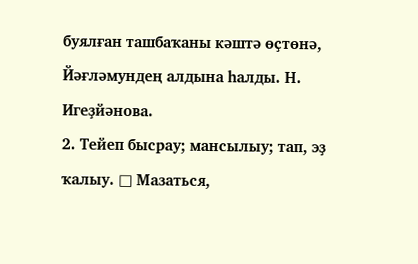буялған ташбаҡаны кәштә өҫтөнә, Йәғләмундең алдына һалды. Н. Игеҙйәнова.
2. Тейеп бысрау; мансылыу; тап, эҙ ҡалыу. □ Мазаться,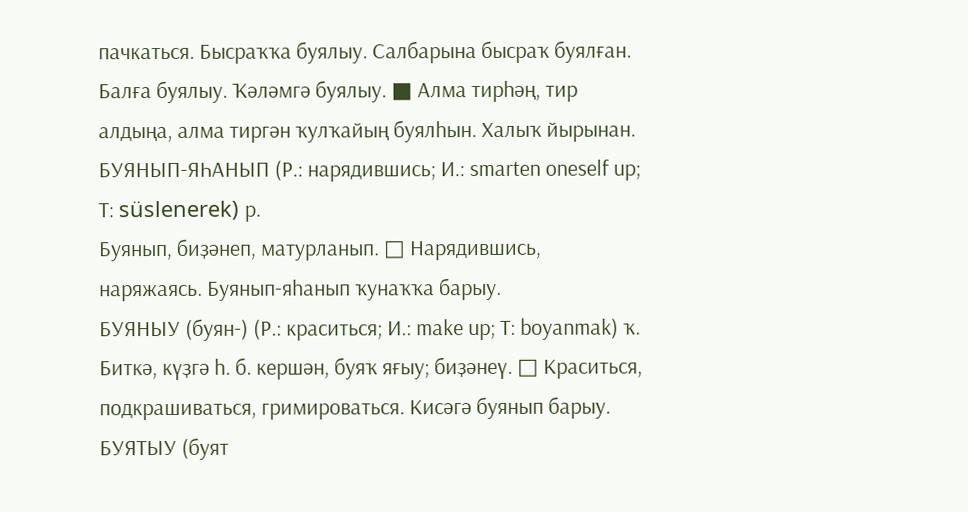пачкаться. Бысраҡҡа буялыу. Салбарына бысраҡ буялған. Балға буялыу. Ҡәләмгә буялыу. ■ Алма тирһәң, тир алдыңа, алма тиргән ҡулҡайың буялһын. Халыҡ йырынан.
БУЯНЫП-ЯҺАНЫП (Р.: нарядившись; И.: smarten oneself up; T: süslenerek) р.
Буянып, биҙәнеп, матурланып. □ Нарядившись, наряжаясь. Буянып-яһанып ҡунаҡҡа барыу.
БУЯНЫУ (буян-) (Р.: краситься; И.: make up; T: boyanmak) ҡ.
Биткә, күҙгә һ. б. кершән, буяҡ яғыу; биҙәнеү. □ Краситься, подкрашиваться, гримироваться. Кисәгә буянып барыу.
БУЯТЫУ (буят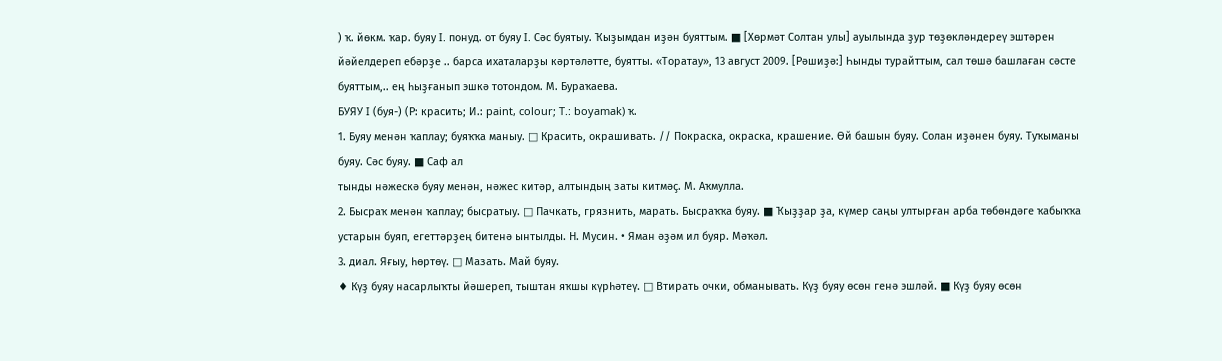) ҡ. йөкм. ҡар. буяу I. понуд. от буяу I. Сәс буятыу. Ҡыҙымдан иҙән буяттым. ■ [Хөрмәт Солтан улы] ауылында ҙур төҙөкләндереү эштәрен йәйелдереп ебәрҙе .. барса ихаталарҙы кәртәләтте, буятты. «Торатау», 13 август 2009. [Рәшиҙә:] Һынды турайттым, сал төшә башлаған сәсте буяттым,.. ең һыҙғанып эшкә тотондом. М. Бураҡаева.
БУЯУ I (буя-) (Р: красить; И.: paint, colour; T.: boyamak) ҡ.
1. Буяу менән ҡаплау; буяҡҡа маныу. □ Красить, окрашивать. // Покраска, окраска, крашение. Өй башын буяу. Солан иҙәнен буяу. Туҡыманы буяу. Сәс буяу. ■ Саф ал
тынды нәжескә буяу менән, нәжес китәр, алтындың заты китмәҫ. М. Аҡмулла.
2. Бысраҡ менән ҡаплау; бысратыу. □ Пачкать, грязнить, марать. Бысраҡҡа буяу. ■ Ҡыҙҙар ҙа, күмер саңы ултырған арба төбөндәге ҡабыҡҡа устарын буяп, егеттәрҙең битенә ынтылды. Н. Мусин. • Яман әҙәм ил буяр. Мәҡәл.
3. диал. Яғыу, һөртөү. □ Мазать. Май буяу.
♦ Күҙ буяу насарлыҡты йәшереп, тыштан яҡшы күрһәтеү. □ Втирать очки, обманывать. Күҙ буяу өсөн генә эшләй. ■ Күҙ буяу өсөн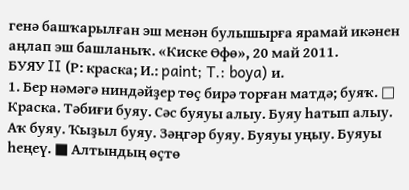генә башҡарылған эш менән булышырға ярамай икәнен аңлап эш башланыҡ. «Киске Өфө», 20 май 2011.
БУЯУ II (Р: краска; И.: paint; T.: boya) и.
1. Бер нәмәгә ниндәйҙер төҫ бирә торған матдә; буяҡ. □ Краска. Тәбиғи буяу. Сәс буяуы алыу. Буяу һатып алыу. Аҡ буяу. Ҡыҙыл буяу. Зәңгәр буяу. Буяуы уңыу. Буяуы һеңеү. ■ Алтындың өҫтө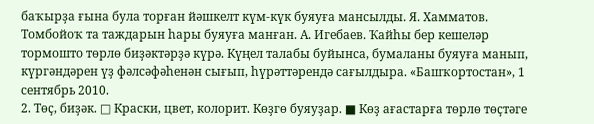баҡырҙа ғына була торған йәшкелт күм-күк буяуға мансылды. Я. Хамматов. Томбойоҡ та таждарын һары буяуға манған. А. Игебаев. Ҡайһы бер кешеләр тормошто төрлө биҙәктәрҙә күрә. Күңел талабы буйынса, бумаланы буяуға манып, күргәндәрен үҙ фәлсәфәһенән сығып, һүрәттәрендә сағылдыра. «Башҡортостан», 1 сентябрь 2010.
2. Төҫ, биҙәк. □ Краски, цвет, колорит. Көҙгө буяуҙар. ■ Көҙ ағастарға төрлө төҫтәге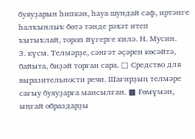буяуҙарын һипкән, һауа шундай саф, иртәнге һалҡынлыҡ бөтә тәнде рәхәт итеп ҡытыҡлай, тороп йүгерге килә. Н. Мусин.
3. күсм. Телмәрҙе, сәнғәт әҫәрен көсәйтә, байыта, биҙәй торған сара. □ Средство для выразительности речи. Шағирҙың телмәре сағыу буяуҙарға мансылған. ■ Ғөмүмән, ыңғай образдарҙы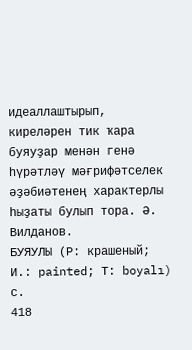идеаллаштырып, киреләрен тик ҡара буяуҙар менән генә һүрәтләү мәғрифәтселек әҙәбиәтенең характерлы һыҙаты булып тора. Ә. Вилданов.
БУЯУЛЫ (Р: крашеный; И.: painted; Т: boyalı) с.
418